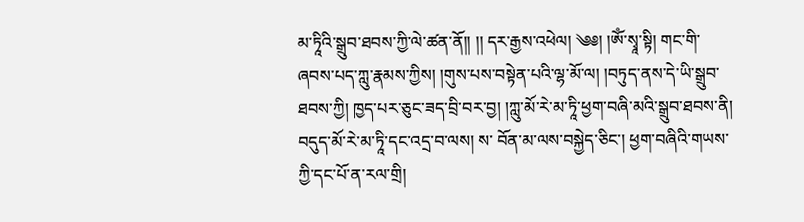མ་ཏཱིའི་སྒྲུབ་ཐབས་ཀྱི་ལེ་ཚན་ནོ།། །། དར་རྒྱས་འཕེལ། ༄༅། །ༀ་སྭཱ་སྟི། གང་གི་ཞབས་པད་ཀླུ་རྣམས་ཀྱིས། །གུས་པས་བསྟེན་པའི་ལྷ་མོ་ལ། །བཏུད་ནས་དེ་ཡི་སྒྲུབ་ ཐབས་ཀྱི། ཁྱད་པར་ཅུང་ཟད་བྲི་བར་བྱ། །ཀླུ་མོ་རེ་མ་ཏཱི་ཕྱག་བཞི་མའི་སྒྲུབ་ཐབས་ནི། བདུད་མོ་རེ་མ་ཏཱི་དང་འདྲ་བ་ལས། ས་ བོན་མ་ལས་བསྐྱེད་ཅིང་། ཕྱག་བཞིའི་གཡས་ཀྱི་དང་པོ་ན་རལ་གྲི།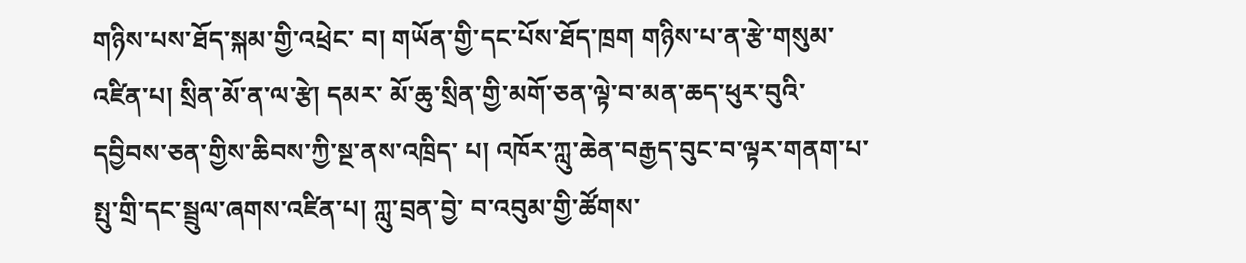གཉིས་པས་ཐོད་སྐམ་གྱི་འཕྲེང་ བ། གཡོན་གྱི་དང་པོས་ཐོད་ཁྲག གཉིས་པ་ན་རྩེ་གསུམ་འཛིན་པ། སྲིན་མོ་ན་ལ་རྩེ། དམར་ མོ་ཆུ་སྲིན་གྱི་མགོ་ཅན་ལྟེ་བ་མན་ཆད་ཕུར་བུའི་དབྱིབས་ཅན་གྱིས་ཆིབས་ཀྱི་སྔ་ནས་འཁྲིད་ པ། འཁོར་ཀླུ་ཆེན་བརྒྱད་བུང་བ་ལྟར་གནག་པ་སྤུ་གྲི་དང་སྦྲུལ་ཞགས་འཛིན་པ། ཀླུ་བྲན་བྱེ་ བ་འབུམ་གྱི་ཚོགས་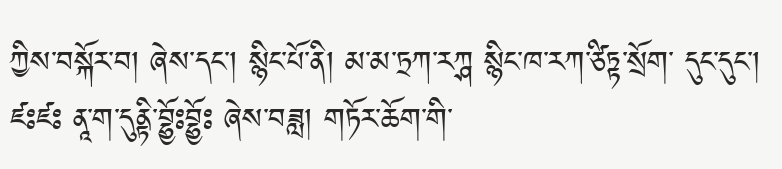ཀྱིས་བསྐོར་བ། ཞེས་དང་། སྙིང་པོ་ནི། མ་མ་ཏྲཀ་རཀྴ སྙིང་ཁ་རཀ་ཙིཏྟ་སྲོག་ དུང་དུང་། ཛཿཛཿ ནཱ་ག་དུནྟི་བྷྱོཿབྷྱོཿ ཞེས་བཟླ། གཏོར་ཆོག་གི་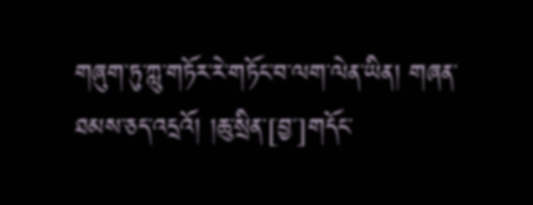གཞུག་ཏུ་ཀླུ་གཏོར་རེ་གཏོང་བ་ལག་ལེན་ཡིན། གཞན་ཐམས་ཅད་འདྲའོ། །ཆུ་སྲིན་[བྱ་]གདོང་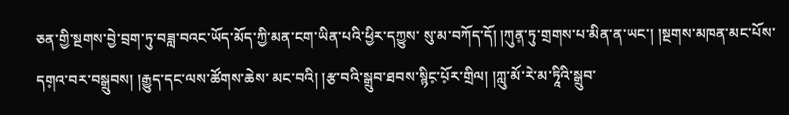ཅན་གྱི་སྔགས་བྱེ་བྲག་ཏུ་བཟླ་བའང་ཡོད་མོད་ཀྱི་མན་ངག་ཡིན་པའི་ཕྱིར་དཀྱུས་ སུ་མ་བཀོད་དོ། །ཀུན༷་ཏུ་གྲགས་པ་མིན་ན་ཡང་། །སྔགས་མཁན་མང་པོས་དག༷འ་བར་བསྒྲུབས། །རྒྱུད་དང་ལས་ཚོགས་ཆེས་ མང་བའི། །རྩ་བའི་སྒྲུབ་ཐབས་སྙིང༷་པོ༷ར་གྲིལ། །ཀླུ་མོ་རེ་མ་ཏཱིའི་སྒྲུབ་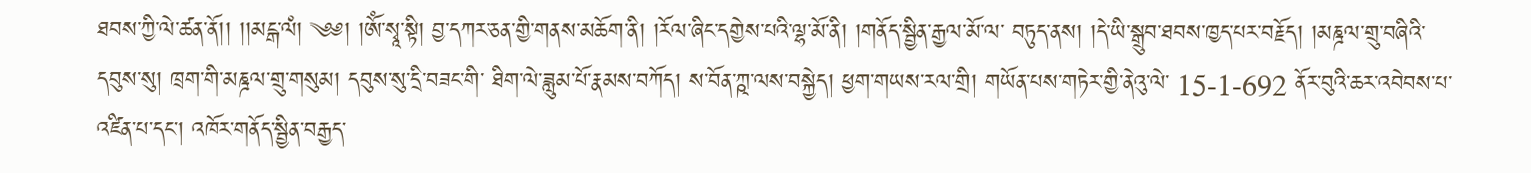ཐབས་ཀྱི་ལེ་ཚན་ནོ།། །།མངྒ་ལཾ། ༄༅། །ༀ་སྭཱ་སྟི། བྱ་དཀར་ཅན་གྱི་གནས་མཆོག་ནི། །རོལ་ཞིང་དགྱེས་པའི་ལྷ་མོ་ནི། །གནོད་སྦྱིན་རྒྱལ་མོ་ལ་ བཏུད་ནས། །དེ་ཡི་སྒྲུབ་ཐབས་ཁྱད་པར་བརྗོད། །མཎྜལ་གྲུ་བཞིའི་དབུས་སུ། ཁྲག་གི་མཎྜལ་གྲུ་གསུམ། དབུས་སུ་དྲི་བཟང་གི་ ཐིག་ལེ་ཟླུམ་པོ་རྣམས་བཀོད། ས་བོན་ཀྵ་ལས་བསྐྱེད། ཕྱག་གཡས་རལ་གྲི། གཡོན་པས་གཏེར་གྱི་ནེའུ་ལེ་ 15-1-692 ནོར་བུའི་ཆར་འབེབས་པ་འཛིན་པ་དང་། འཁོར་གནོད་སྦྱིན་བརྒྱད་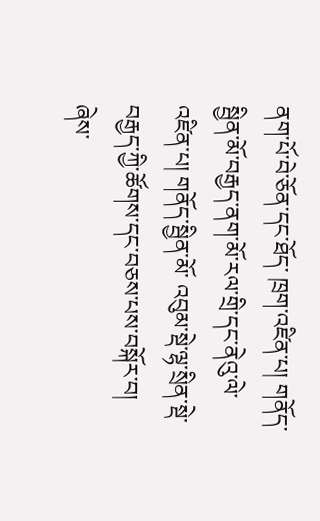ནག་པོ་བེ་ཅོན་དང་ཐོད་ ཁྲག་འཛིན་པ། གནོད་སྦྱིན་མོ་བརྒྱད་ནག་མོ་རལ་གྲི་དང་ནེའུ་ལེ་འཛིན་པ། གནོད་སྦྱིན་མོ་ འབུམ་སྡེ་ལྷ་སྲིན་སྡེ་བརྒྱད་ཀྱི་ཚོགས་དང་བཅས་པས་བསྐོར་བ། ཞེས་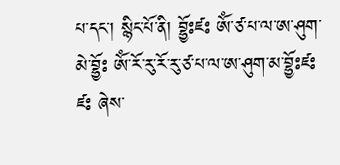པ་དང་། སྙིང་པོ་ནི། བྷྱོཿཛཿ ༀ་ཙ་པ་ལ་ཨ་ཤུག་མེ་བྷྱོཿ ༀ་རོ་རུ་རོ་རུ་ཙ་པ་ལ་ཨ་ཤུག་མ་བྷྱོཿཛཿཛཿ ཞེས་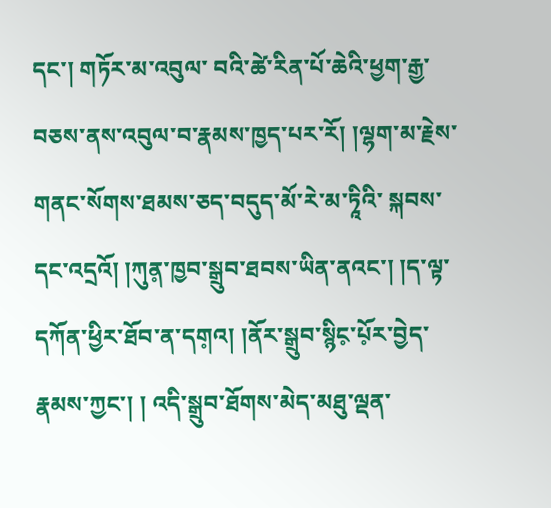དང་། གཏོར་མ་འབུལ་ བའི་ཚེ་རིན་པོ་ཆེའི་ཕྱག་རྒྱ་བཅས་ནས་འབུལ་བ་རྣམས་ཁྱད་པར་རོ། །ལྷག་མ་རྗེས་གནང་སོགས་ཐམས་ཅད་བདུད་མོ་རེ་མ་ཏཱིའི་ སྐབས་དང་འདྲའོ། །ཀུན༷་ཁྱབ་སྒྲུབ་ཐབས་ཡིན་ནའང་། །ད་ལྟ་དཀོན་ཕྱིར་ཐོབ་ན་དག༷འ། །ནོར་སྒྲུབ་སྙིང༷་པོ༷ར་བྱེད་རྣམས་ཀྱང་། ། འདི་སྒྲུབ་ཐོགས་མེད་མཐུ་ལྡན་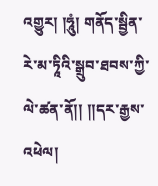འགྱུར། །ཧཱུཾ། གནོད་སྦྱིན་རེ་མ་ཏཱིའི་སྒྲུབ་ཐབས་ཀྱི་ལེ་ཚན་ནོ།། །།དར་རྒྱས་འཕེལ།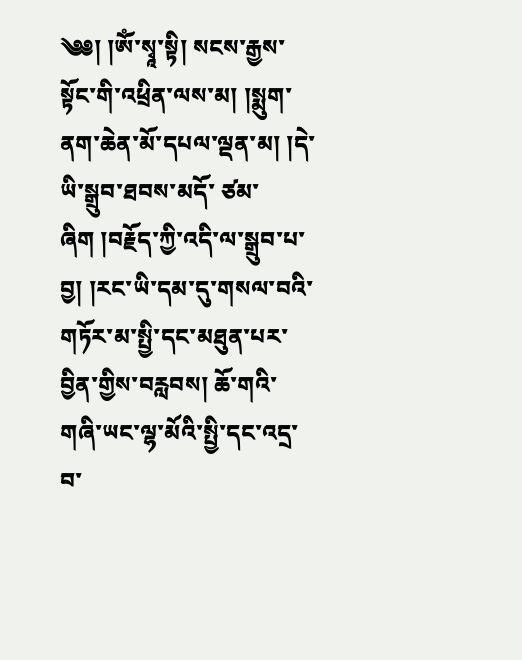༄༅། །ༀ་སྭཱ་སྟི། སངས་རྒྱས་སྟོང་གི་འཕྲིན་ལས་མ། །སྨུག་ནག་ཆེན་མོ་དཔལ་ལྡན་མ། །དེ་ཡི་སྒྲུབ་ཐབས་མདོ་ ཙམ་ཞིག །བརྗོད་ཀྱི་འདི་ལ་སྒྲུབ་པ་བྱ། །རང་ཡི་དམ་དུ་གསལ་བའི་གཏོར་མ་སྤྱི་དང་མཐུན་པར་བྱིན་གྱིས་བརླབས། ཆོ་གའི་ གཞི་ཡང་ལྷ་མོའི་སྤྱི་དང་འདྲ་བ་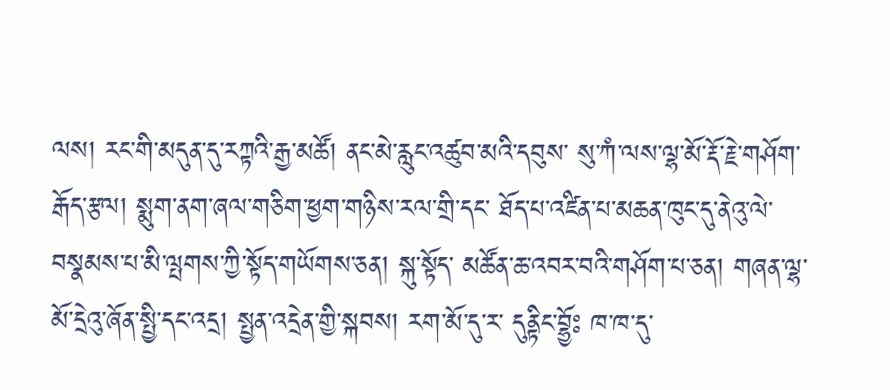ལས། རང་གི་མདུན་དུ་རཀྟའི་རྒྱ་མཚོ། ནང་མེ་རླུང་འཚུབ་མའི་དབུས་ སུ་ཀཾ་ལས་ལྷ་མོ་རྡོ་རྗེ་གཤོག་རྒོད་རྩལ། སྨུག་ནག་ཞལ་གཅིག་ཕྱག་གཉིས་རལ་གྲི་དང་ ཐོད་པ་འཛིན་པ་མཆན་ཁུང་དུ་ནེའུ་ལེ་བསྣམས་པ་མི་ལྤགས་ཀྱི་སྟོད་གཡོགས་ཅན། སྐུ་སྟོད་ མཚོན་ཆ་འབར་བའི་གཤོག་པ་ཅན། གཞན་ལྷ་མོ་དྲེའུ་ཞོན་སྤྱི་དང་འདྲ། སྤྱན་འདྲེན་གྱི་སྐབས། རག་མོ་དུ་ར་ དུནྟིང་བྷྱོཿ ཁ་ཁ་དུ་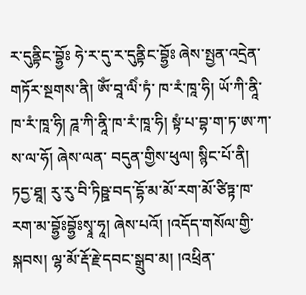ར་དུནྟིང་བྷྱོཿ ཧེ་ར་དུ་ར་དུནྟིང་བྷྱོཿ ཞེས་སྤྱན་འདྲེན་གཏོར་སྔགས་ནི། ༀ་བཱ་ལིཾ་ཏཾ་ ཁ་རཾ་ཁཱ་ཧི། ཡོ་ཀི་ནཱི་ཁ་རཾ་ཁཱ་ཧི། ཌཱ་ཀི་ནཱི་ཁ་རཾ་ཁཱ་ཧི། སྟཾ་པ་བྷ་ག་ཏ་ཨ་ཀ་ས་ལ་ཧོ། ཞེས་ལན་ བདུན་གྱིས་ཕུལ། སྙིང་པོ་ནི། ཏདྱ་ཐཱ། རུ་རུ་བི་ཏིཥྛ་བད་དྷོ་མ་མོ་རག་མོ་ཙིཏྟ་ཁ་རག་མ་བྷྱོཿབྷྱོཿསྭཱ་ཧཱ། ཞེས་པའོ། །འདོད་གསོལ་གྱི་སྐབས། ལྷ་མོ་རྡོ་རྗེ་དབང་སྒྲུབ་མ། །འཕྲིན་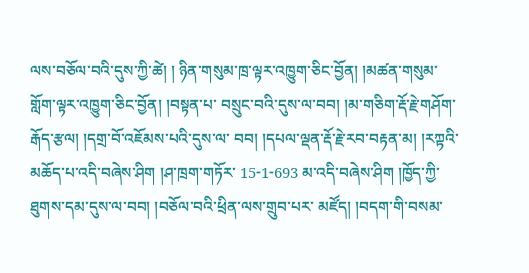ལས་བཅོལ་བའི་དུས་ཀྱི་ཚེ། ། ཉིན་གསུམ་ཁྲ་ལྟར་འཁྱུག་ཅིང་བྱོན། །མཚན་གསུམ་གློག་ལྟར་འཁྱུག་ཅིང་བྱོན། །བསྟན་པ་ བསྲུང་བའི་དུས་ལ་བབ། །མ་གཅིག་རྡོ་རྗེ་གཤོག་རྒོད་རྩལ། །དགྲ་བོ་འཇོམས་པའི་དུས་ལ་ བབ། །དཔལ་ལྡན་རྡོ་རྗེ་རབ་བརྟན་མ། །རཀྟའི་མཆོད་པ་འདི་བཞེས་ཤིག །ཤ་ཁྲག་གཏོར་ 15-1-693 མ་འདི་བཞེས་ཤིག །ཁྱོད་ཀྱི་ཐུགས་དམ་དུས་ལ་བབ། །བཅོལ་བའི་ཕྲིན་ལས་གྲུབ་པར་ མཛོད། །བདག་གི་བསམ་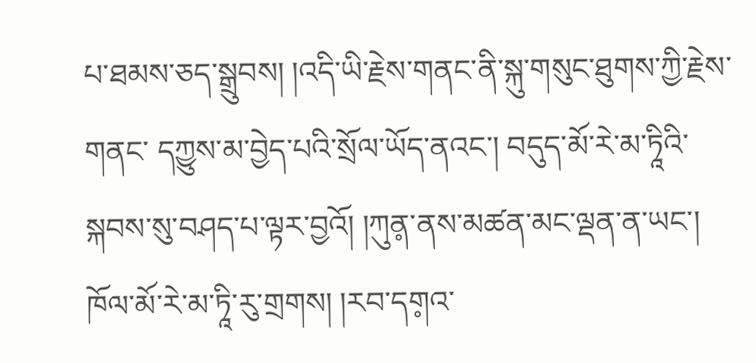པ་ཐམས་ཅད་སྒྲུབས། །འདི་ཡི་རྗེས་གནང་ནི་སྐུ་གསུང་ཐུགས་ཀྱི་རྗེས་གནང་ དཀྱུས་མ་བྱེད་པའི་སྲོལ་ཡོད་ནའང་། བདུད་མོ་རེ་མ་ཏཱིའི་སྐབས་སུ་བཤད་པ་ལྟར་བྱའོ། །ཀུན༷་ནས་མཚན་མང་ལྡན་ན་ཡང་། ཁོལ་མོ་རེ་མ་ཏཱི་རུ་གྲགས། །རབ་དག༷འ་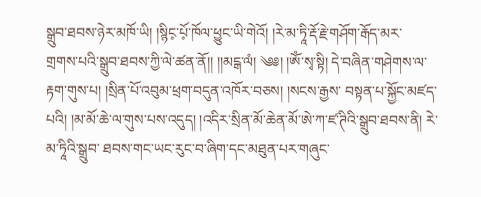སྒྲུབ་ཐབས་ཉེར་མཁོ་ཡི། །སྙིང༷་པོ༷་ཁོལ་ཕྱུང་ཡི་གེའོ། །རེ་མ་ཏཱི་རྡོ་རྗེ་གཤོག་རྒོད་མར་ གྲགས་པའི་སྒྲུབ་ཐབས་ཀྱི་ལེ་ཚན་ནོ།། །།མངྒ་ལཾ། ༄༅། །ༀ་སྭ་སྟི། དེ་བཞིན་གཤེགས་ལ་རྟག་གུས་པ། །སྲིན་པོ་འབུམ་ཕྲག་བདུན་འཁོར་བཅས། །སངས་རྒྱས་ བསྟན་པ་སྐྱོང་མཛད་པའི། །མ་མོ་ཆེ་ལ་གུས་པས་འདུད། །འདིར་སྲིན་མོ་ཆེན་མོ་ཨེ་ཀ་ཛ་ཊིའི་སྒྲུབ་ཐབས་ནི། རེ་མ་ཏཱིའི་སྒྲུབ་ ཐབས་གང་ཡང་རུང་བ་ཞིག་དང་མཐུན་པར་གཞུང་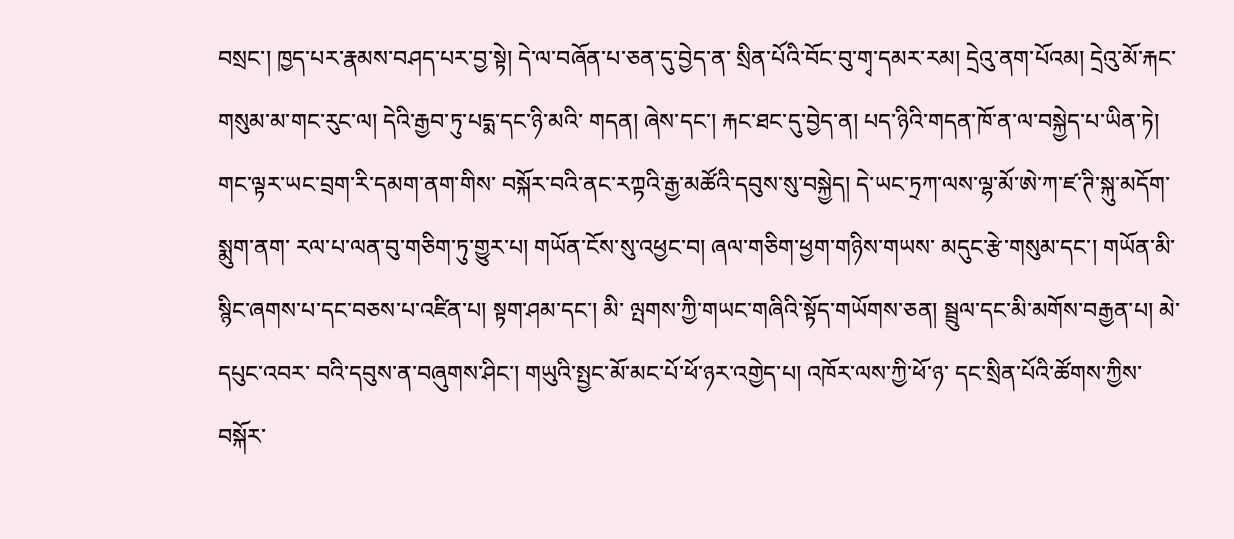བསྲང་། ཁྱད་པར་རྣམས་བཤད་པར་བྱ་སྟེ། དེ་ལ་བཞོན་པ་ཅན་དུ་བྱེད་ན་ སྲིན་པོའི་བོང་བུ་གྭ་དམར་རམ། དྲེའུ་ནག་པོའམ། དྲེའུ་མོ་རྐང་གསུམ་མ་གང་རུང་ལ། དེའི་རྒྱབ་ཏུ་པདྨ་དང་ཉི་མའི་ གདན། ཞེས་དང་། རྐང་ཐང་དུ་བྱེད་ན། པད་ཉིའི་གདན་ཁོ་ན་ལ་བསྐྱེད་པ་ཡིན་ཏེ། གང་ལྟར་ཡང་བྲག་རི་དམག་ནག་གིས་ བསྐོར་བའི་ནང་རཀྟའི་རྒྱ་མཚོའི་དབུས་སུ་བསྐྱེད། དེ་ཡང་ཏྲཀ་ལས་ལྷ་མོ་ཨེ་ཀ་ཛ་ཊི་སྐུ་མདོག་སྨུག་ནག་ རལ་པ་ལན་བུ་གཅིག་ཏུ་གྱུར་པ། གཡོན་ངོས་སུ་འཕྱང་བ། ཞལ་གཅིག་ཕྱག་གཉིས་གཡས་ མདུང་རྩེ་གསུམ་དང་། གཡོན་མི་སྙིང་ཞགས་པ་དང་བཅས་པ་འཛིན་པ། སྟག་ཤམ་དང་། མི་ ལྤགས་ཀྱི་གཡང་གཞིའི་སྟོད་གཡོགས་ཅན། སྦྲུལ་དང་མི་མགོས་བརྒྱན་པ། མེ་དཔུང་འབར་ བའི་དབུས་ན་བཞུགས་ཤིང་། གཡུའི་སྤྱང་མོ་མང་པོ་ཕོ་ཉར་འགྱེད་པ། འཁོར་ལས་ཀྱི་ཕོ་ཉ་ དང་སྲིན་པོའི་ཚོགས་ཀྱིས་བསྐོར་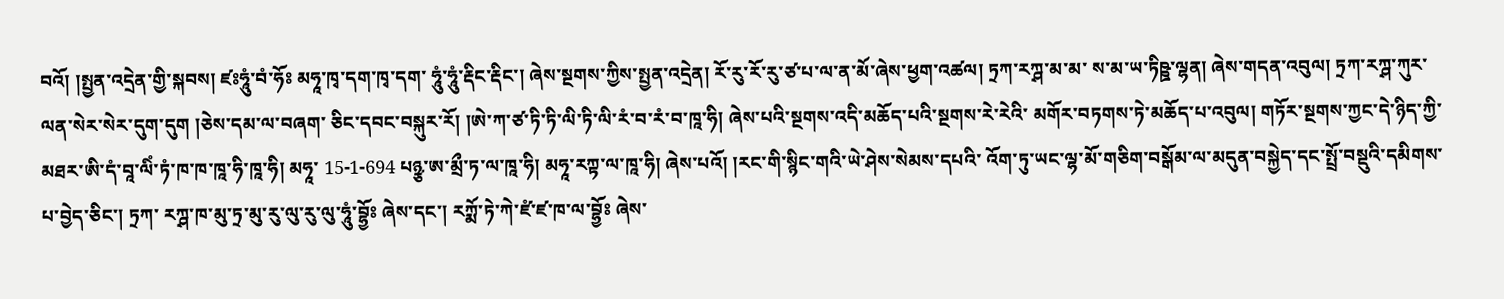བའོ། །སྤྱན་འདྲེན་གྱི་སྐབས། ཛཿཧཱུཾ་བཾ་ཧོཿ མཧཱ་ཁྭ་དག་ཁྭ་དག་ ཧཱུཾ་ཧཱུཾ་རྡིང་རྡིང་། ཞེས་སྔགས་ཀྱིས་སྤྱན་འདྲེན། རོ་རུ་རོ་རུ་ཙ་པ་ལ་ན་མོ་ཞེས་ཕྱག་འཚལ། ཏྲཀ་རཀྴ་མ་མ་ ས་མ་ཡ་ཏིཥྛ་ལྷན། ཞེས་གདན་འབུལ། ཏྲཀ་རཀྴ་ཀུར་ལན་སེར་སེར་དུག་དུག །ཅེས་དམ་ལ་བཞག་ ཅིང་དབང་བསྐུར་རོ། །ཨེ་ཀ་ཙ་ཏི་ཏི་ལི་ཏི་ལི་རཾ་བ་རཾ་བ་ཁཱ་ཧི། ཞེས་པའི་སྔགས་འདི་མཆོད་པའི་སྔགས་རེ་རེའི་ མགོར་བཏགས་ཏེ་མཆོད་པ་འབུལ། གཏོར་སྔགས་ཀྱང་དེ་ཉིད་ཀྱི་མཐར་ཨི་དཾ་བཱ་ལིཾ་ཏཾ་ཁ་ཁ་ཁཱ་ཧི་ཁཱ་ཧི། མཧཱ་ 15-1-694 པཉྩ་ཨ་མྲྀ་ཏ་ལ་ཁཱ་ཧི། མཧཱ་རཀྟ་ལ་ཁཱ་ཧི། ཞེས་པའོ། །རང་གི་སྙིང་གའི་ཡེ་ཤེས་སེམས་དཔའི་ འོག་ཏུ་ཡང་ལྷ་མོ་གཅིག་བསྒོམ་ལ་མདུན་བསྐྱེད་དང་སྤྲོ་བསྡུའི་དམིགས་པ་བྱེད་ཅིང་། ཏྲཀ་ རཀྴ་ཁ་མུ་ཏྲ་མུ་རུ་ལུ་རུ་ལུ་ཧཱུཾ་བྷྱོཿ ཞེས་དང་། རཀྨོ་ཏེ་ཀེ་ཛཾ་ཛ་ཁ་ལ་བྷྱོཿ ཞེས་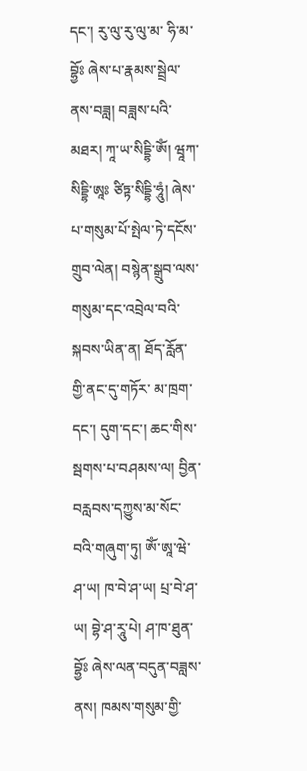དང་། རུ་ལུ་རུ་ལུ་མ་ ཧི་མ་བྷྱོཿ ཞེས་པ་རྣམས་སྦྲེལ་ནས་བཟླ། བཟླས་པའི་མཐར། ཀཱ་ཡ་སིདྡྷི་ༀ། ཝཱཀ་སིདྡྷི་ཨཱཿ ཙིཏྟ་སིདྡྷི་ཧཱུཾ། ཞེས་པ་གསུམ་པོ་སྤེལ་ཏེ་དངོས་གྲུབ་ལེན། བསྙེན་སྒྲུབ་ལས་གསུམ་དང་འབྲེལ་བའི་སྐབས་ཡིན་ན། ཐོད་རློན་གྱི་ནང་དུ་གཏོར་ མ་ཁྲག་དང་། དུག་དང་། ཆང་གིས་སྦགས་པ་བཤམས་ལ། བྱིན་བརླབས་དཀྱུས་མ་སོང་བའི་གཞུག་ཏུ། ༀ་ཨཱ་ཝེ་ཤ་ཡ། ཁ་བེ་ཤ་ཡ། པྲ་བེ་ཤ་ཡ། བྷེ་ཤ་རཱུ་པེ། ཤ་ཁ་ཐུན་བྷྱོཿ ཞེས་ལན་བདུན་བཟླས་ནས། ཁམས་གསུམ་གྱི་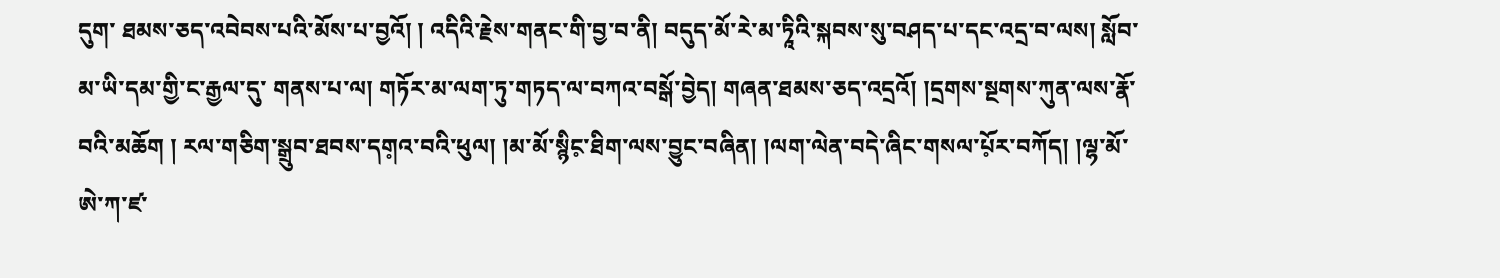དུག་ ཐམས་ཅད་འབེབས་པའི་མོས་པ་བྱའོ། ། འདིའི་རྗེས་གནང་གི་བྱ་བ་ནི། བདུད་མོ་རེ་མ་ཏཱིའི་སྐབས་སུ་བཤད་པ་དང་འདྲ་བ་ལས། སློབ་མ་ཡི་དམ་གྱི་ང་རྒྱལ་དུ་ གནས་པ་ལ། གཏོར་མ་ལག་ཏུ་གཏད་ལ་བཀའ་བསྒོ་བྱེད། གཞན་ཐམས་ཅད་འདྲའོ། །དྲགས་སྔགས་ཀུན་ལས་རྣོ་བའི་མཆོག ། རལ་གཅིག་སྒྲུབ་ཐབས་དག༷འ་བའི་ཕུལ། །མ་མོ་སྙིང༷་ཐིག་ལས་བྱུང་བཞིན། །ལག་ལེན་བདེ་ཞིང་གསལ་པོ༷ར་བཀོད། །ལྷ་མོ་ ཨེ་ཀ་ཛ་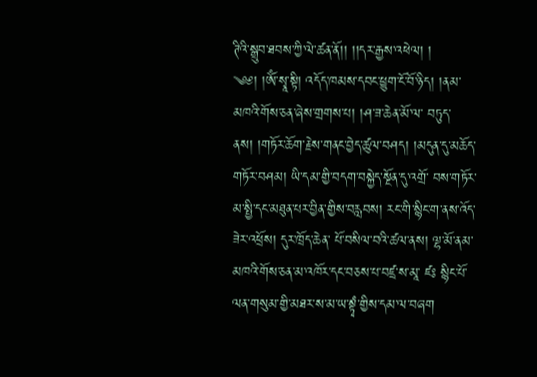ཊིའི་སྒྲུབ་ཐབས་ཀྱི་ལེ་ཚན་ནོ།། །།དར་རྒྱས་འཕེལ། ། ༄༅། །ༀ་སྭཱ་སྟི། འདོད་ཁམས་དབང་ཕྱུག་ངོ་བོ་ཉིད། །ནམ་མཁའི་གོས་ཅན་ཞེས་གྲགས་པ། །ཤ་ཟ་ཆེན་མོ་ལ་ བཏུད་ནས། །གཏོར་ཆོག་རྗེས་གནང་བྱེད་ཚུལ་བཤད། །མདུན་དུ་མཆོད་གཏོར་བཤམ། ཡི་དམ་གྱི་བདག་བསྐྱེད་སྔོན་དུ་འགྲོ་ བས་གཏོར་མ་སྤྱི་དང་མཐུན་པར་བྱིན་གྱིས་བརླབས། རང་གི་སྙིང་ག་ནས་འོད་ཟེར་འཕྲོས། དུར་ཁྲོད་ཆེན་ པོ་བསིལ་བའི་ཚལ་ནས། ལྷ་མོ་ནམ་མཁའི་གོས་ཅན་མ་འཁོར་དང་བཅས་པ་བཛྲ་ས་མཱ་ ཛཿ སྙིང་པོ་ལན་གསུམ་གྱི་མཐར་ས་མ་ཡ་སྟྭཾ་གྱིས་དམ་ལ་བཞག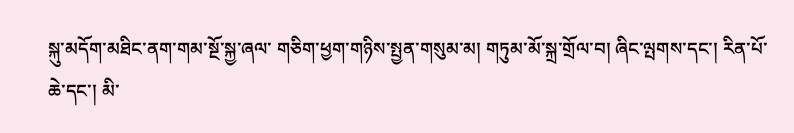སྐུ་མདོག་མཐིང་ནག་གམ་སྔོ་སྐྱ་ཞལ་ གཅིག་ཕྱག་གཉིས་སྤྱན་གསུམ་མ། གཏུམ་མོ་སྐྲ་གྲོལ་བ། ཞིང་ལྤགས་དང་། རིན་པོ་ཆེ་དང་། མི་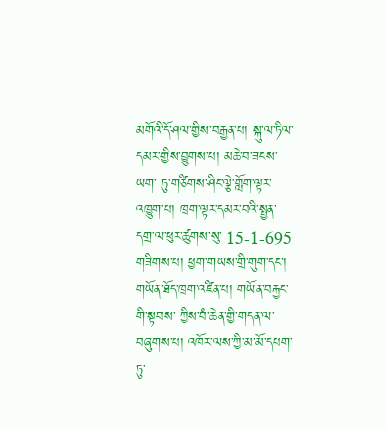མགོའི་དོ་ཤལ་གྱིས་བརྒྱན་པ། སྐུ་ལ་ཏིལ་དམར་གྱིས་བྱུགས་པ། མཆེ་བ་ཟངས་ཡག་ ཏུ་གཙིགས་ཤིང་ལྕེ་གློག་ལྟར་འཁྱུག་པ། ཁྲག་ལྟར་དམར་བའི་སྤྱན་དགྲ་ལ་ཕུར་ཚུགས་སུ་ 15-1-695 གཟིགས་པ། ཕྱག་གཡས་གྲི་གུག་དང་། གཡོན་ཐོད་ཁྲག་འཛིན་པ། གཡོན་བརྐྱང་གི་སྟབས་ ཀྱིས་བཾ་ཆེན་གྱི་གདན་ལ་བཞུགས་པ། འཁོར་ལས་ཀྱི་མ་མོ་དཔག་ཏུ་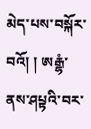མེད་པས་བསྐོར་བའོ། ། ཨརྒྷཾ་ནས་ཤཔྟའི་བར་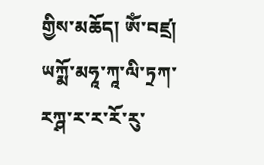གྱིས་མཆོད། ༀ་བཛྲ། ཡཀྨོ་མཧཱ་ཀཱ་ལི་ཏྲཀ་རཀྴ་ར་ར་རོ་རུ་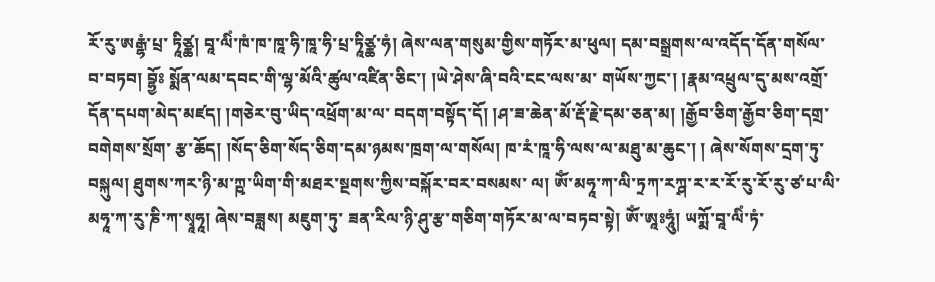རོ་རུ་ཨརྒྷཾ་པྲ་ ཏཱིཙྪ། བཱ་ལིཾ་ཁཾ་ཁ་ཁཱ་ཧི་ཁཱ་ཧི་པྲ་ཏཱིཙྪ་ཧཾ། ཞེས་ལན་གསུམ་གྱིས་གཏོར་མ་ཕུལ། དམ་བསྒྲགས་ལ་འདོད་དོན་གསོལ་ བ་བཏབ། བྷྱོཿ སྨོན་ལམ་དབང་གི་ལྷ་མོའི་ཚུལ་འཛིན་ཅིང་། །ཡེ་ཤེས་ཞི་བའི་ངང་ལས་མ་ གཡོས་ཀྱང་། །རྣམ་འཕྲུལ་དུ་མས་འགྲོ་དོན་དཔག་མེད་མཛད། །གཅེར་བུ་ཡིད་འཕྲོག་མ་ལ་ བདག་བསྟོད་དོ། །ཤ་ཟ་ཆེན་མོ་རྡོ་རྗེ་དམ་ཅན་མ། །རྒྱོབ་ཅིག་རྒྱོབ་ཅིག་དགྲ་བགེགས་སྲོག་ རྩ་ཆོད། །སོད་ཅིག་སོད་ཅིག་དམ་ཉམས་ཁྲག་ལ་གསོལ། ཁ་རཾ་ཁཱ་ཧི་ལས་ལ་མཐུ་མ་ཆུང་། ། ཞེས་སོགས་དྲག་ཏུ་བསྐུལ། ཐུགས་ཀར་ཉི་མ་ཀྵ་ཡིག་གི་མཐར་སྔགས་ཀྱིས་བསྐོར་བར་བསམས་ ལ། ༀ་མཧཱ་ཀ་ལི་ཏྲཀ་རཀྴ་ར་ར་རོ་རུ་རོ་རུ་ཙ་པ་ལི་མཧཱ་ཀ་རུ་ཎི་ཀ་སྭཱཧཱ། ཞེས་བཟླས། མཇུག་ཏུ་ ཟན་རིལ་ཉི་ཤུ་རྩ་གཅིག་གཏོར་མ་ལ་བཏབ་སྟེ། ༀ་ཨཱཿཧཱུཾ། ཡཀྨོ་བཱ་ལིཾ་ཏཾ་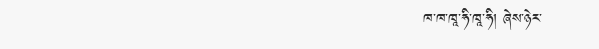ཁ་ཁ་ཁཱ་ཧི་ཁཱ་ཧི། ཞེས་ཉེར་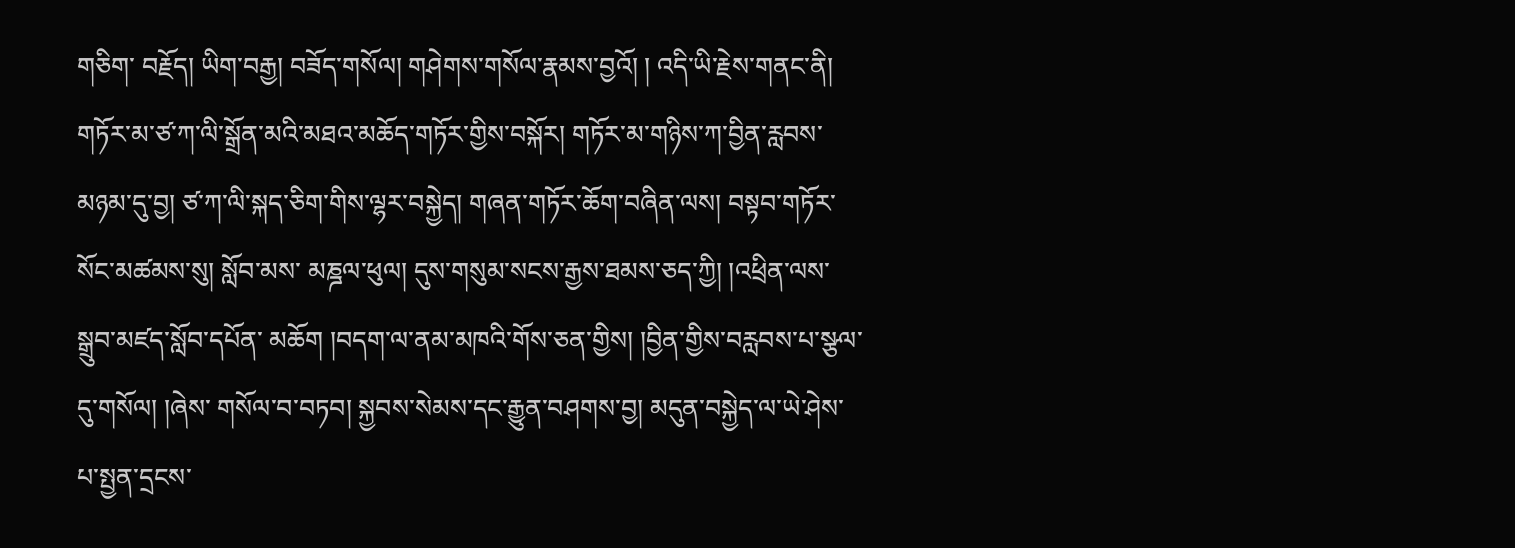གཅིག་ བརྗོད། ཡིག་བརྒྱ། བཟོད་གསོལ། གཤེགས་གསོལ་རྣམས་བྱའོ། ། འདི་ཡི་རྗེས་གནང་ནི། གཏོར་མ་ཙ་ཀ་ལི་སྒྲོན་མའི་མཐའ་མཆོད་གཏོར་གྱིས་བསྐོར། གཏོར་མ་གཉིས་ཀ་བྱིན་རླབས་ མཉམ་དུ་བྱ། ཙ་ཀ་ལི་སྐད་ཅིག་གིས་ལྷར་བསྐྱེད། གཞན་གཏོར་ཆོག་བཞིན་ལས། བསྟབ་གཏོར་སོང་མཚམས་སུ། སློབ་མས་ མཎྜལ་ཕུལ། དུས་གསུམ་སངས་རྒྱས་ཐམས་ཅད་ཀྱི། །འཕྲིན་ལས་སྒྲུབ་མཛད་སློབ་དཔོན་ མཆོག །བདག་ལ་ནམ་མཁའི་གོས་ཅན་གྱིས། །བྱིན་གྱིས་བརླབས་པ་སྩལ་དུ་གསོལ། །ཞེས་ གསོལ་བ་བཏབ། སྐྱབས་སེམས་དང་རྒྱུན་བཤགས་བྱ། མདུན་བསྐྱེད་ལ་ཡེ་ཤེས་པ་སྤྱན་དྲངས་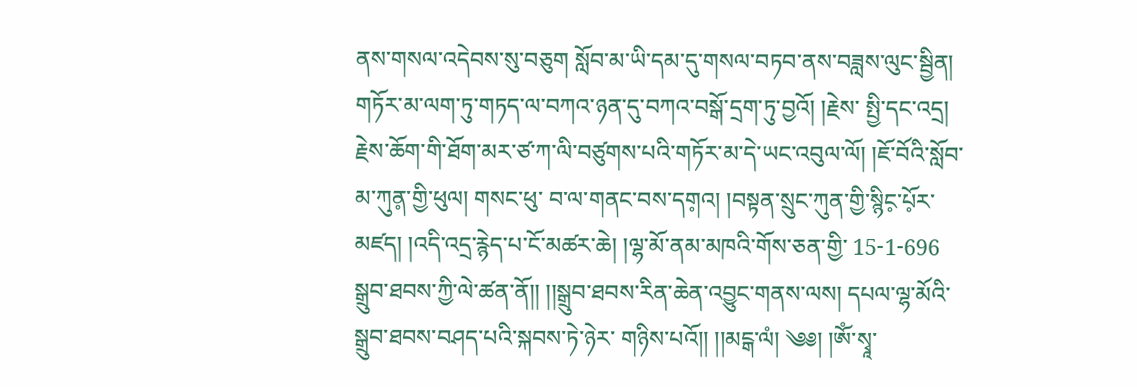ནས་གསལ་འདེབས་སུ་བཅུག སློབ་མ་ཡི་དམ་དུ་གསལ་བཏབ་ནས་བཟླས་ལུང་སྦྱིན། གཏོར་མ་ལག་ཏུ་གཏད་ལ་བཀའ་ཉན་དུ་བཀའ་བསྒོ་དྲག་ཏུ་བྱའོ། །རྗེས་ སྤྱི་དང་འདྲ། རྗེས་ཆོག་གི་ཐོག་མར་ཙ་ཀ་ལི་བཙུགས་པའི་གཏོར་མ་དེ་ཡང་འབུལ་ལོ། །ཇོ་བོའི་སློབ་མ་ཀུན༷་གྱི་ཕུལ། གསང་ཕུ་ བ་ལ་གནང་བས་དག༷འ། །བསྟན་སྲུང་ཀུན་གྱི་སྙིང༷་པོ༷ར་མཛད། །འདི་འདྲ་རྙེད་པ་ངོ་མཚར་ཆེ། །ལྷ་མོ་ནམ་མཁའི་གོས་ཅན་གྱི་ 15-1-696 སྒྲུབ་ཐབས་ཀྱི་ལེ་ཚན་ནོ།། །།སྒྲུབ་ཐབས་རིན་ཆེན་འབྱུང་གནས་ལས། དཔལ་ལྷ་མོའི་སྒྲུབ་ཐབས་བཤད་པའི་སྐབས་ཏེ་ཉེར་ གཉིས་པའོ།། །།མངྒ་ལཾ། ༄༅། །ༀ་སྭཱ་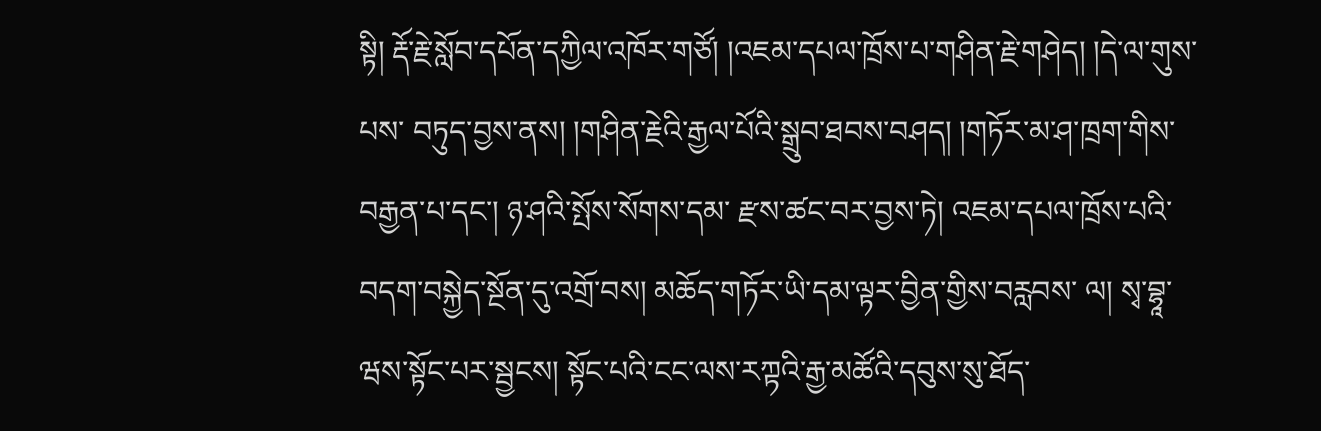སྟི། རྡོ་རྗེ་སློབ་དཔོན་དཀྱིལ་འཁོར་གཙོ། །འཇམ་དཔལ་ཁྲོས་པ་གཤིན་རྗེ་གཤེད། །དེ་ལ་གུས་པས་ བཏུད་བྱས་ནས། །གཤིན་རྗེའི་རྒྱལ་པོའི་སྒྲུབ་ཐབས་བཤད། །གཏོར་མ་ཤ་ཁྲག་གིས་བརྒྱན་པ་དང་། ཉ་ཤའི་སྤོས་སོགས་དམ་ རྫས་ཚང་བར་བྱས་ཏེ། འཇམ་དཔལ་ཁྲོས་པའི་བདག་བསྐྱེད་སྔོན་དུ་འགྲོ་བས། མཆོད་གཏོར་ཡི་དམ་ལྟར་བྱིན་གྱིས་བརླབས་ ལ། སྭ་བྷཱ་ཝས་སྟོང་པར་སྦྱངས། སྟོང་པའི་ངང་ལས་རཀྟའི་རྒྱ་མཚོའི་དབུས་སུ་ཐོད་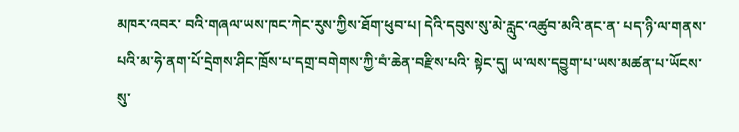མཁར་འབར་ བའི་གཞལ་ཡས་ཁང་ཀེང་རུས་ཀྱིས་ཐོག་ཕུབ་པ། དེའི་དབུས་སུ་མེ་རླུང་འཚུབ་མའི་ནང་ན་ པད་ཉི་ལ་གནས་པའི་མ་ཧེ་ནག་པོ་དྲེགས་ཤིང་ཁྲོས་པ་དགྲ་བགེགས་ཀྱི་བཾ་ཆེན་བརྫིས་པའི་ སྟེང་དུ། ཡ་ལས་དབྱུག་པ་ཡས་མཚན་པ་ཡོངས་སུ་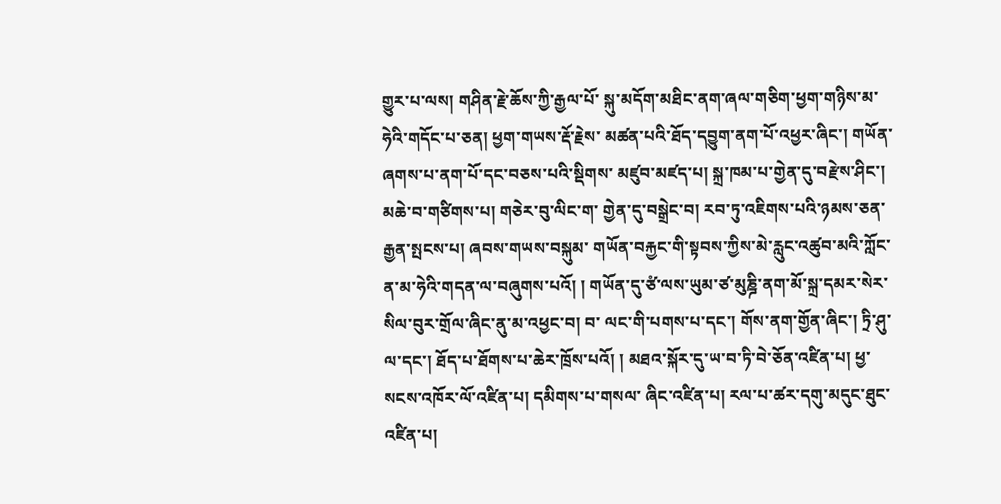གྱུར་པ་ལས། གཤིན་རྗེ་ཆོས་ཀྱི་རྒྱལ་པོ་ སྐུ་མདོག་མཐིང་ནག་ཞལ་གཅིག་ཕྱག་གཉིས་མ་ཧེའི་གདོང་པ་ཅན། ཕྱག་གཡས་རྡོ་རྗེས་ མཚན་པའི་ཐོད་དབྱུག་ནག་པོ་འཕྱར་ཞིང་། གཡོན་ཞགས་པ་ནག་པོ་དང་བཅས་པའི་སྡིགས་ མཛུབ་མཛད་པ། སྐྲ་ཁམ་པ་གྱེན་དུ་བརྫེས་ཤིང་། མཆེ་བ་གཙིགས་པ། གཅེར་བུ་ལིང་ག་ གྱེན་དུ་བསྒྲེང་བ། རབ་ཏུ་འཇིགས་པའི་ཉམས་ཅན་རྒྱན་སྤངས་པ། ཞབས་གཡས་བསྐུམ་ གཡོན་བརྐྱང་གི་སྟབས་ཀྱིས་མེ་རླུང་འཚུབ་མའི་ཀློང་ན་མ་ཧེའི་གདན་ལ་བཞུགས་པའོ། ། གཡོན་དུ་ཙཾ་ལས་ཡུམ་ཙ་མུཎྜི་ནག་མོ་སྐྲ་དམར་སེར་སིལ་བུར་གྲོལ་ཞིང་ནུ་མ་འཕྱང་བ། བ་ ལང་གི་པགས་པ་དང་། གོས་ནག་གྱོན་ཞིང་། ཏྲི་ཤུ་ལ་དང་། ཐོད་པ་ཐོགས་པ་ཆེར་ཁྲོས་པའོ། ། མཐའ་སྐོར་དུ་ཡ་བ་ཏི་བེ་ཅོན་འཛིན་པ། ཕྱ་སངས་འཁོར་ལོ་འཛིན་པ། དམིགས་པ་གསལ་ ཞིང་འཛིན་པ། རལ་པ་ཚར་དགུ་མདུང་ཐུང་འཛིན་པ།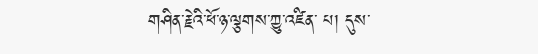གཤིན་རྗེའི་ཕོ་ཉ་ལྕགས་ཀྱུ་འཛིན་ པ། དུས་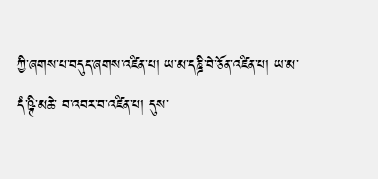ཀྱི་ཞགས་པ་བདུད་ཞགས་འཛིན་པ། ཡ་མ་དཎྜི་བེ་ཅོན་འཛིན་པ། ཡ་མ་དཾ་ཥྚི་མཆེ་ བ་འབར་བ་འཛིན་པ། དུས་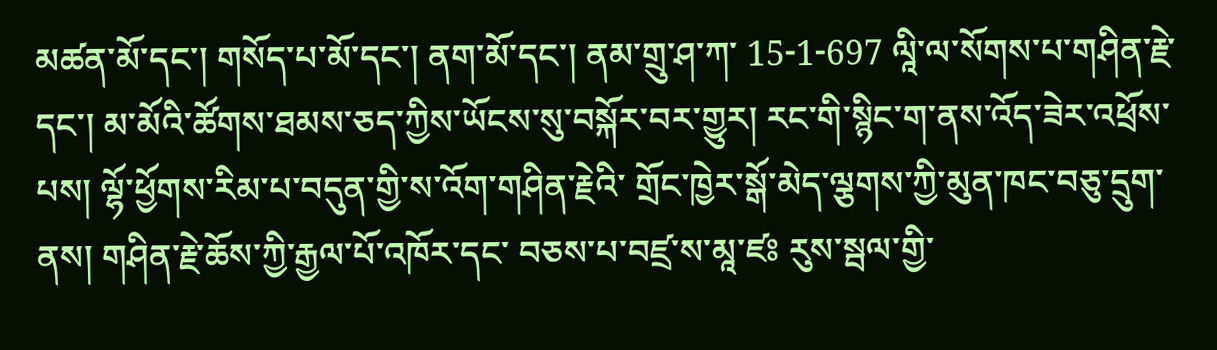མཚན་མོ་དང་། གསོད་པ་མོ་དང་། ནག་མོ་དང་། ནམ་གྲུ་ཤ་ཀ་ 15-1-697 ལཱི་ལ་སོགས་པ་གཤིན་རྗེ་དང་། མ་མོའི་ཚོགས་ཐམས་ཅད་ཀྱིས་ཡོངས་སུ་བསྐོར་བར་གྱུར། རང་གི་སྙིང་ག་ནས་འོད་ཟེར་འཕྲོས་པས། ལྷོ་ཕྱོགས་རིམ་པ་བདུན་གྱི་ས་འོག་གཤིན་རྗེའི་ གྲོང་ཁྱེར་སྒོ་མེད་ལྕགས་ཀྱི་མུན་ཁང་བཅུ་དྲུག་ནས། གཤིན་རྗེ་ཆོས་ཀྱི་རྒྱལ་པོ་འཁོར་དང་ བཅས་པ་བཛྲ་ས་མཱ་ཛཿ རུས་སྦལ་གྱི་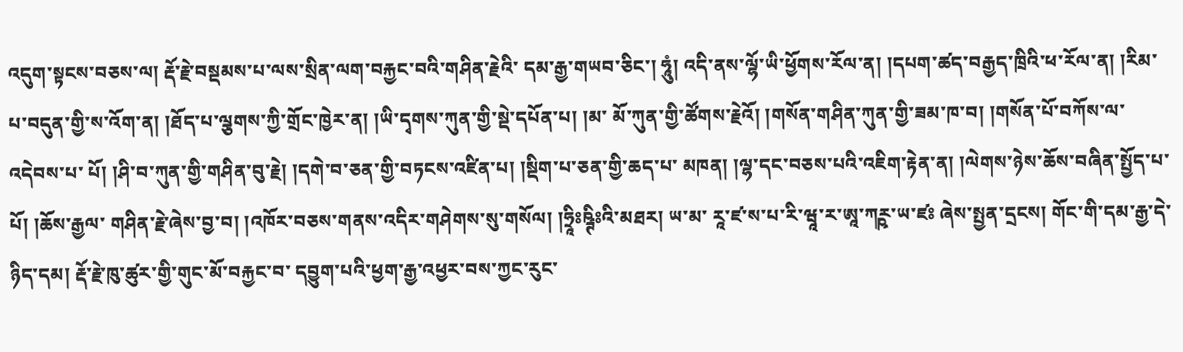འདུག་སྟངས་བཅས་ལ། རྡོ་རྗེ་བསྡམས་པ་ལས་སྲིན་ལག་བརྐྱང་བའི་གཤིན་རྗེའི་ དམ་རྒྱ་གཡབ་ཅིང་། ཧཱུཾ། འདི་ནས་ལྷོ་ཡི་ཕྱོགས་རོལ་ན། །དཔག་ཚད་བརྒྱད་ཁྲིའི་ཕ་རོལ་ན། །རིམ་ པ་བདུན་གྱི་ས་འོག་ན། །ཐོད་པ་ལྕགས་ཀྱི་གྲོང་ཁྱེར་ན། །ཡི་དྭགས་ཀུན་གྱི་སྡེ་དཔོན་པ། །མ་ མོ་ཀུན་གྱི་ཚོགས་རྗེའོ། །གསོན་གཤིན་ཀུན་གྱི་ཟམ་ཁ་བ། །གསོན་པོ་བཀོས་ལ་འདེབས་པ་ པོ། །ཤི་བ་ཀུན་གྱི་གཤིན་བུ་རྗེ། །དགེ་བ་ཅན་གྱི་བཏངས་འཛིན་པ། །སྡིག་པ་ཅན་གྱི་ཆད་པ་ མཁན། །ལྷ་དང་བཅས་པའི་འཇིག་རྟེན་ན། །ལེགས་ཉེས་ཆོས་བཞིན་སྤྱོད་པ་པོ། །ཆོས་རྒྱལ་ གཤིན་རྗེ་ཞེས་བྱ་བ། །འཁོར་བཅས་གནས་འདིར་གཤེགས་སུ་གསོལ། །ཧྲཱིཿཥྚིཿའི་མཐར། ཡ་མ་ རཱ་ཛ་ས་པ་རི་ཝཱ་ར་ཨཱ་ཀཪྵ་ཡ་ཛཿ ཞེས་སྤྱན་དྲངས། གོང་གི་དམ་རྒྱ་དེ་ཉིད་དམ། རྡོ་རྗེ་ཁུ་ཚུར་གྱི་གུང་མོ་བརྐྱང་བ་ དབྱུག་པའི་ཕྱག་རྒྱ་འཕྱར་བས་ཀྱང་རུང་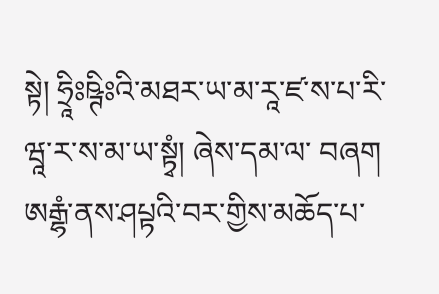སྟེ། ཧྲཱིཿཥྚིཿའི་མཐར་ཡ་མ་རཱ་ཛ་ས་པ་རི་ཝཱ་ར་ས་མ་ཡ་སྟྭཾ། ཞེས་དམ་ལ་ བཞག ཨརྒྷཾ་ནས་ཤཔྟའི་བར་གྱིས་མཆོད་པ་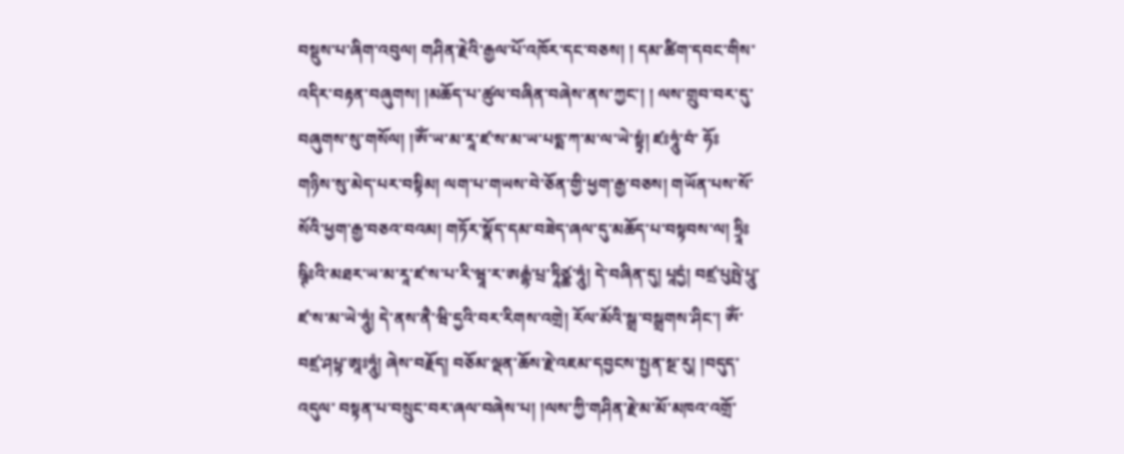བསྡུས་པ་ཞིག་འབུལ། གཤིན་རྗེའི་རྒྱལ་པོ་འཁོར་དང་བཅས། ། དམ་ཚིག་དབང་གིས་འདིར་བརྟན་བཞུགས། །མཆོད་པ་ཚུལ་བཞིན་བཞེས་ནས་ཀྱང་། ། ལས་གྲུབ་བར་དུ་བཞུགས་སུ་གསོལ། །ༀ་ཡ་མ་རཱ་ཛ་ས་མ་ཡ་པདྨ་ཀ་མ་ལ་ཡེ་སྟྭཾ། ཛཿཧཱུཾ་བཾ་ ཧོཿ གཉིས་སུ་མེད་པར་བསྟིམ། ལག་པ་གཡས་བེ་ཅོན་གྱི་ཕྱག་རྒྱ་བཅས། གཡོན་པས་སོ་སོའི་ཕྱག་རྒྱ་བཅའ་བའམ། གཏོར་སྣོད་དམ་བཟེད་ཞལ་དུ་མཆོད་པ་བསྟབས་ལ། ཧྲཱིཿཥྚིཿའི་མཐར་ཡ་མ་རཱ་ཛ་ས་པ་རི་ཝཱ་ར་ཨརྒྷཾ་པྲ་ཏཱིཙྪ་ཧཱུཾ། དེ་བཞིན་དུ། པཱདྱཾ། བཛྲ་པུཥྤེ་པཱུ་ཛ་ས་མ་ཡེ་ཧཱུཾ། དེ་ནས་ནཻ་ཝི་དྱའི་བར་རིགས་འགྲེ། རོལ་མོའི་སྒྲ་བསྒྲགས་ཤིང་། ༀ་བཛྲ་ཤཔྟ་ཨཱཿཧཱུཾ། ཞེས་བརྗོད། བཅོམ་ལྡན་ཆོས་རྗེ་འཇམ་དབྱངས་སྤྱན་སྔ་རུ། །བདུད་འདུལ་ བསྟན་པ་བསྲུང་བར་ཞལ་བཞེས་པ། །ལས་ཀྱི་གཤིན་རྗེ་མ་མོ་མཁའ་འགྲོ་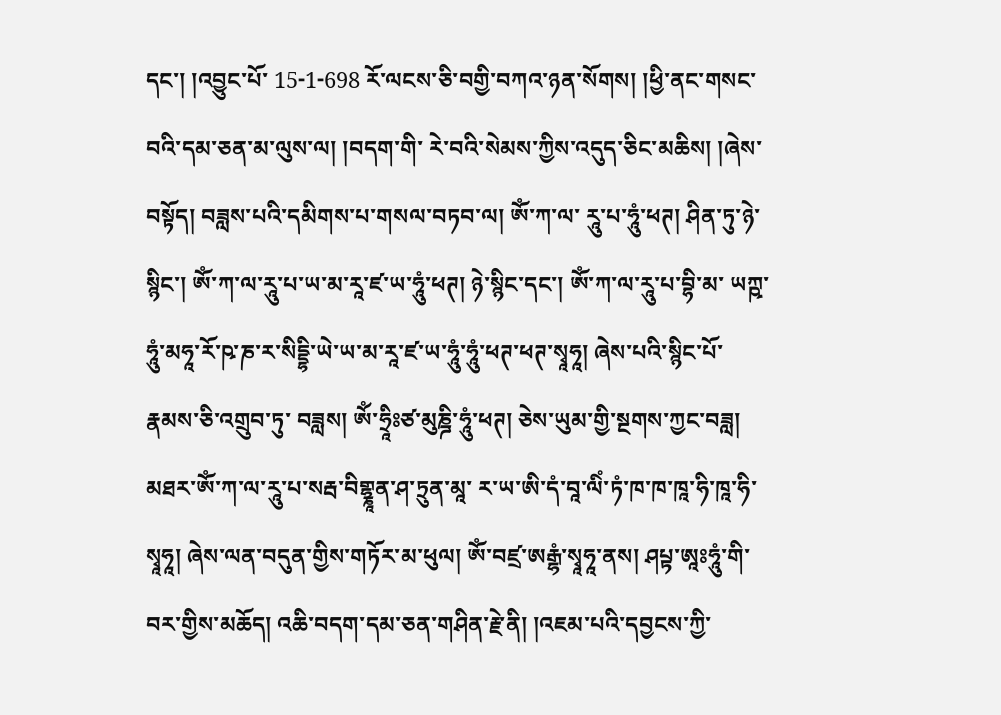དང་། །འབྱུང་པོ་ 15-1-698 རོ་ལངས་ཅི་བགྱི་བཀའ་ཉན་སོགས། །ཕྱི་ནང་གསང་བའི་དམ་ཅན་མ་ལུས་ལ། །བདག་གི་ རེ་བའི་སེམས་ཀྱིས་འདུད་ཅིང་མཆིས། །ཞེས་བསྟོད། བཟླས་པའི་དམིགས་པ་གསལ་བཏབ་ལ། ༀ་ཀ་ལ་ རཱུ་པ་ཧཱུཾ་ཕཊ། ཤིན་ཏུ་ཉེ་སྙིང་། ༀ་ཀ་ལ་རཱུ་པ་ཡ་མ་རཱ་ཛ་ཡ་ཧཱུཾ་ཕཊ། ཉེ་སྙིང་དང་། ༀ་ཀ་ལ་རཱུ་པ་བྷི་མ་ ཡཀྵ་ཧཱུཾ་མཧཱ་རོ་ཥ་ཎ་ར་སིདྡྷི་ཡེ་ཡ་མ་རཱ་ཛ་ཡ་ཧཱུཾ་ཧཱུཾ་ཕཊ་ཕཊ་སྭཱཧཱ། ཞེས་པའི་སྙིང་པོ་རྣམས་ཅི་འགྲུབ་ཏུ་ བཟླས། ༀ་ཧྲཱིཿཙ་མུཎྜི་ཧཱུཾ་ཕཊ། ཅེས་ཡུམ་གྱི་སྔགས་ཀྱང་བཟླ། མཐར་ༀ་ཀ་ལ་རཱུ་པ་སརྦ་བིགྷྣཱན་ཤ་ཏྲུན་མཱ་ ར་ཡ་ཨི་དཾ་བཱ་ལིཾ་ཏཾ་ཁ་ཁ་ཁཱ་ཧི་ཁཱ་ཧི་སྭཱཧཱ། ཞེས་ལན་བདུན་གྱིས་གཏོར་མ་ཕུལ། ༀ་བཛྲ་ཨརྒྷཾ་སྭཱཧཱ་ནས། ཤཔྟ་ཨཱཿཧཱུཾ་གི་བར་གྱིས་མཆོད། འཆི་བདག་དམ་ཅན་གཤིན་རྗེ་ནི། །འཇམ་པའི་དབྱངས་ཀྱི་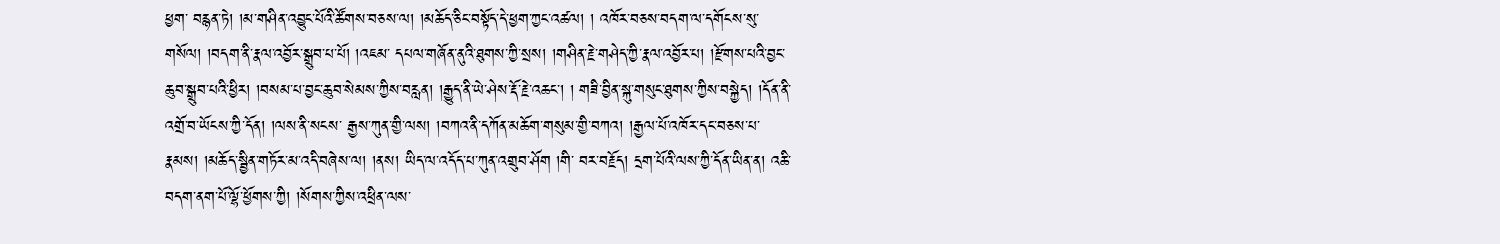ཕྱག་ བརྙན་ཏེ། །མ་གཤིན་འབྱུང་པོའི་ཚོགས་བཅས་ལ། །མཆོད་ཅིང་བསྟོད་དེ་ཕྱག་ཀྱང་འཚལ། ། འཁོར་བཅས་བདག་ལ་དགོངས་སུ་གསོལ། །བདག་ནི་རྣལ་འབྱོར་སྒྲུབ་པ་པོ། །འཇམ་ དཔལ་གཞོན་ནུའི་ཐུགས་ཀྱི་སྲས། །གཤིན་རྗེ་གཤེད་ཀྱི་རྣལ་འབྱོར་པ། །རྫོགས་པའི་བྱང་ ཆུབ་སྒྲུབ་པའི་ཕྱིར། །བསམ་པ་བྱང་ཆུབ་སེམས་ཀྱིས་བརླན། །རྒྱུད་ནི་ཡེ་ཤེས་རྡོ་རྗེ་འཆང་། ། གཟི་བྱིན་སྐུ་གསུང་ཐུགས་ཀྱིས་བསྐྱེད། །དོན་ནི་འགྲོ་བ་ཡོངས་ཀྱི་དོན། །ལས་ནི་སངས་ རྒྱས་ཀུན་གྱི་ལས། །བཀའ་ནི་དཀོན་མཆོག་གསུམ་གྱི་བཀའ། །རྒྱལ་པོ་འཁོར་དང་བཅས་པ་ རྣམས། །མཆོད་སྦྱིན་གཏོར་མ་འདི་བཞེས་ལ། །ནས། ཡིད་ལ་འདོད་པ་ཀུན་འགྲུབ་ཤོག །གི་ བར་བརྗོད། དྲག་པོའི་ལས་ཀྱི་དོན་ཡིན་ན། འཆི་བདག་ནག་པོ་ལྷོ་ཕྱོགས་ཀྱི། །སོགས་ཀྱིས་འཕྲིན་ལས་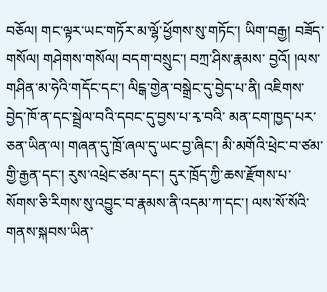བཅོལ། གང་ལྟར་ཡང་གཏོར་མ་ལྷོ་ཕྱོགས་སུ་གཏོང་། ཡིག་བརྒྱ། བཟོད་གསོལ། གཤེགས་གསོལ། བདག་བསྲུང་། བཀྲ་ཤིས་རྣམས་ བྱའོ། །ལས་གཤིན་མ་ཧེའི་གདོང་དང་། ལིངྒ་གྱེན་བསྒྲེང་དུ་བྱེད་པ་ནི། འཇིགས་བྱེད་ཁོ་ན་དང་སྦྲེལ་བའི་དབང་དུ་བྱས་པ་རྭ་བའི་ མན་ངག་ཁྱད་པར་ཅན་ཡིན་ལ། གཞན་དུ་ཁྲོ་ཞལ་དུ་ཡང་བྱ་ཞིང་། མི་མགོའི་ཕྲེང་བ་ཙམ་གྱི་རྒྱན་དང་། རུས་འཕྲེང་ཙམ་དང་། དུར་ཁྲོད་ཀྱི་ཆས་རྫོགས་པ་སོགས་ཅི་རིགས་སུ་འབྱུང་བ་རྣམས་ནི་འདམ་ཀ་དང་། ལས་སོ་སོའི་གནས་སྐབས་ཡིན་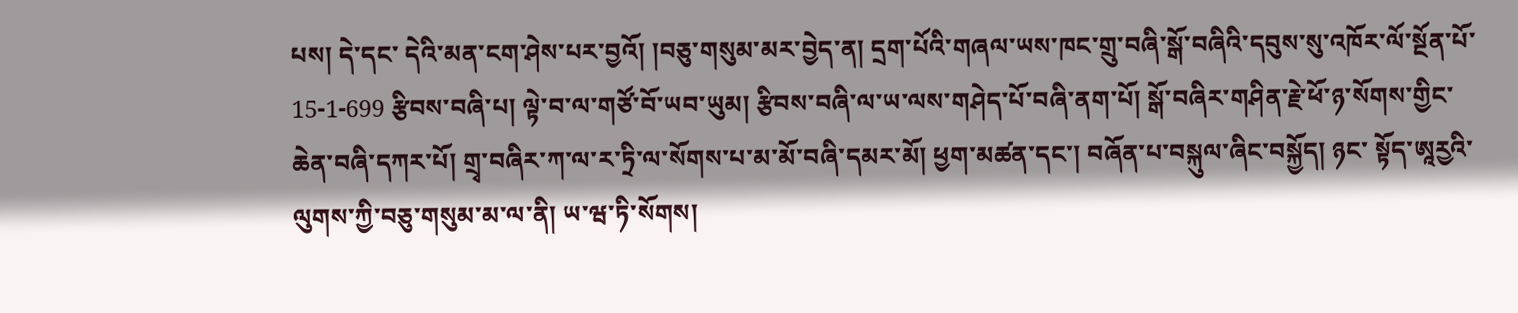པས། དེ་དང་ དེའི་མན་ངག་ཤེས་པར་བྱའོ། །བཅུ་གསུམ་མར་བྱེད་ན། དྲག་པོའི་གཞལ་ཡས་ཁང་གྲུ་བཞི་སྒོ་བཞིའི་དབུས་སུ་འཁོར་ལོ་སྔོན་པོ་ 15-1-699 རྩིབས་བཞི་པ། ལྟེ་བ་ལ་གཙོ་བོ་ཡབ་ཡུམ། རྩིབས་བཞི་ལ་ཡ་ལས་གཤེད་པོ་བཞི་ནག་པོ། སྒོ་བཞིར་གཤིན་རྗེ་ཕོ་ཉ་སོགས་གྱིང་ ཆེན་བཞི་དཀར་པོ། གྲྭ་བཞིར་ཀ་ལ་ར་ཏྲི་ལ་སོགས་པ་མ་མོ་བཞི་དམར་མོ། ཕྱག་མཚན་དང་། བཞོན་པ་བསྐུལ་ཞིང་བསྐྱོད། ཉང་ སྟོད་ཨཱརྱའི་ལུགས་ཀྱི་བཅུ་གསུམ་མ་ལ་ནི། ཡ་ཝ་ཏི་སོགས།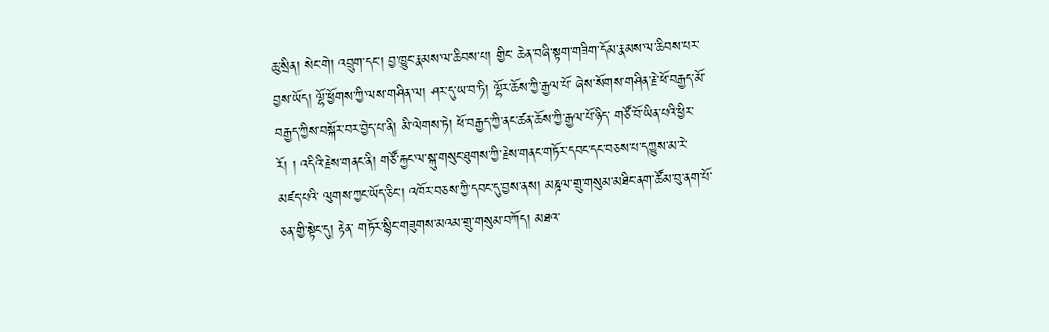ཆུ་སྲིན། སེང་གེ། འབྲུག་དང་། བྱ་ཁྱུང་རྣམས་ལ་ཆིབས་པ། གྱིང་ ཆེན་བཞི་སྟག་གཟིག་དོམ་རྣམས་ལ་ཆིབས་པར་བྱས་ཡོད། ལྷོ་ཕྱོགས་ཀྱི་ལས་གཤིན་ལ། ཤར་དུ་ཡ་བ་ཏི། ལྷོར་ཆོས་ཀྱི་རྒྱལ་པོ་ ཞེས་སོགས་གཤིན་རྗེ་ཕོ་བརྒྱད་མོ་བརྒྱད་ཀྱིས་བསྐོར་བར་བྱེད་པ་ནི། མི་ལེགས་ཏེ། ཕོ་བརྒྱད་ཀྱི་ནང་ཚན་ཆོས་ཀྱི་རྒྱལ་པོ་ཉིད་ གཙོ་བོ་ཡིན་པའི་ཕྱིར་རོ། ། འདིའི་རྗེས་གནང་ནི། གཙོ་རྐྱང་ལ་སྐུ་གསུང་ཐུགས་ཀྱི་རྗེས་གནང་གཏོར་དབང་དང་བཅས་པ་དཀྱུས་མ་རེ་མཛད་པའི་ ལུགས་ཀྱང་ཡོད་ཅིང་། འཁོར་བཅས་ཀྱི་དབང་དུ་བྱས་ནས། མཎྜལ་གྲུ་གསུམ་མཐིང་ནག་ཚོམ་བུ་ནག་པོ་ཅན་གྱི་སྟེང་དུ། རྟེན་ གཏོར་སྙིང་གཟུགས་མའམ་གྲུ་གསུམ་བཀོད། མཐའ་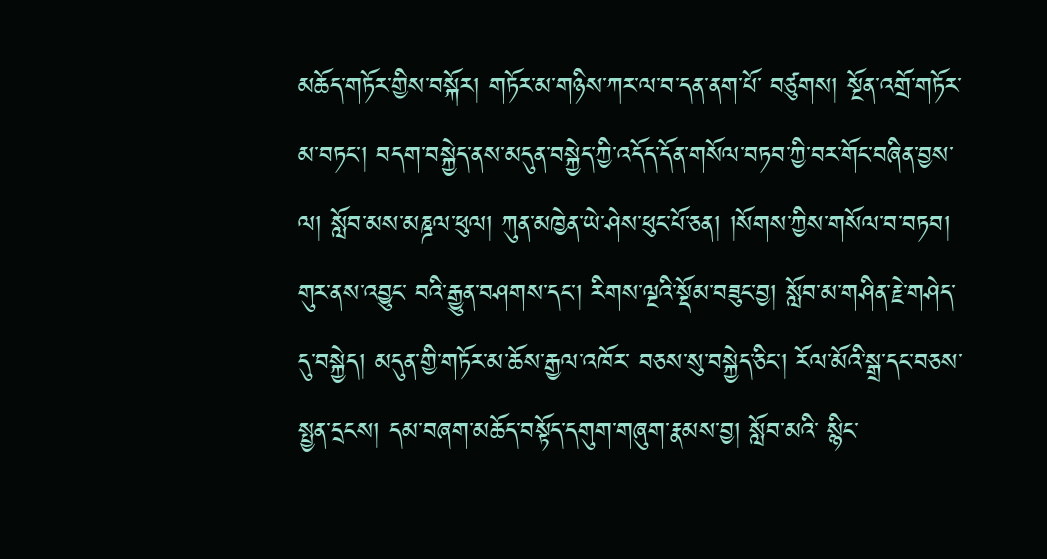མཆོད་གཏོར་གྱིས་བསྐོར། གཏོར་མ་གཉིས་ཀར་ལ་བ་དན་ནག་པོ་ བཙུགས། སྔོན་འགྲོ་གཏོར་མ་བཏང་། བདག་བསྐྱེད་ནས་མདུན་བསྐྱེད་ཀྱི་འདོད་དོན་གསོལ་བཏབ་ཀྱི་བར་གོང་བཞིན་བྱས་ ལ། སློབ་མས་མཎྜལ་ཕུལ། ཀུན་མཁྱེན་ཡེ་ཤེས་ཕུང་པོ་ཅན། །སོགས་ཀྱིས་གསོལ་བ་བཏབ། གུར་ནས་འབྱུང་ བའི་རྒྱུན་བཤགས་དང་། རིགས་ལྔའི་སྡོམ་བཟུང་བྱ། སློབ་མ་གཤིན་རྗེ་གཤེད་དུ་བསྐྱེད། མདུན་གྱི་གཏོར་མ་ཆོས་རྒྱལ་འཁོར་ བཅས་སུ་བསྐྱེད་ཅིང་། རོལ་མོའི་སྒྲ་དང་བཅས་སྤྱན་དྲངས། དམ་བཞག་མཆོད་བསྟོད་དགུག་གཞུག་རྣམས་བྱ། སློབ་མའི་ སྙིང་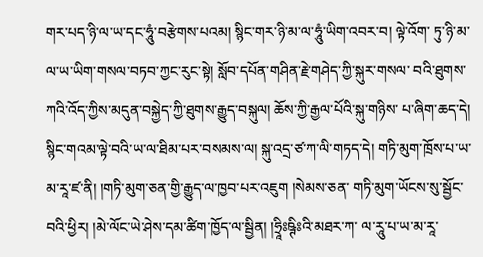གར་པད་ཉི་ལ་ཡ་དང་ཧཱུཾ་བརྩེགས་པའམ། སྙིང་གར་ཉི་མ་ལ་ཧཱུཾ་ཡིག་འབར་བ། ལྟེ་འོག་ ཏུ་ཉི་མ་ལ་ཡ་ཡིག་གསལ་བཏབ་ཀྱང་རུང་སྟེ། སློབ་དཔོན་གཤིན་རྗེ་གཤེད་ཀྱི་སྐུར་གསལ་ བའི་ཐུགས་ཀའི་འོད་ཀྱིས་མདུན་བསྐྱེད་ཀྱི་ཐུགས་རྒྱུད་བསྐུལ། ཆོས་ཀྱི་རྒྱལ་པོའི་སྐུ་གཉིས་ པ་ཞིག་ཆད་དེ། སྙིང་གའམ་ལྟེ་བའི་ཡ་ལ་ཐིམ་པར་བསམས་ལ། སྐུ་འདྲ་ཙ་ཀ་ལི་གཏད་དེ། གཏི་མུག་ཁྲོས་པ་ཡ་མ་རཱ་ཛ་ནི། །གཏི་མུག་ཅན་གྱི་རྒྱུད་ལ་ཁྱབ་པར་འཇུག །སེམས་ཅན་ གཏི་མུག་ཡོངས་སུ་སྦྱོང་བའི་ཕྱིར། །མེ་ལོང་ཡེ་ཤེས་དམ་ཚིག་ཁྱོད་ལ་སྦྱིན། །ཧྲཱིཿཥྚིཿའི་མཐར་ཀ་ ལ་རཱུ་པ་ཡ་མ་རཱ་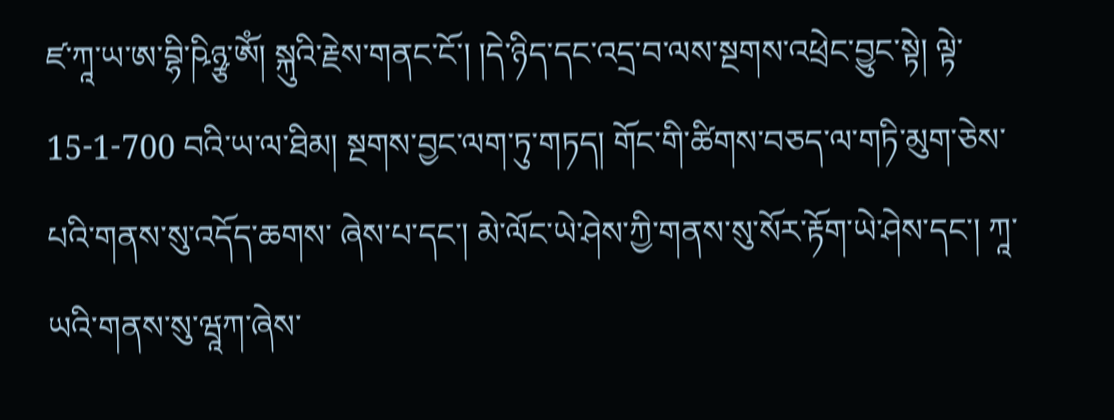ཛ་ཀཱ་ཡ་ཨ་བྷི་ཥིཉྩ་ༀ། སྐུའི་རྗེས་གནང་ངོ་། །དེ་ཉིད་དང་འདྲ་བ་ལས་སྔགས་འཕྲེང་བྱུང་སྟེ། ལྟེ་ 15-1-700 བའི་ཡ་ལ་ཐིམ། སྔགས་བྱང་ལག་ཏུ་གཏད། གོང་གི་ཚིགས་བཅད་ལ་གཏི་མུག་ཅེས་པའི་གནས་སུ་འདོད་ཆགས་ ཞེས་པ་དང་། མེ་ལོང་ཡེ་ཤེས་ཀྱི་གནས་སུ་སོར་རྟོག་ཡེ་ཤེས་དང་། ཀཱ་ཡའི་གནས་སུ་ཝཱཀ་ཞེས་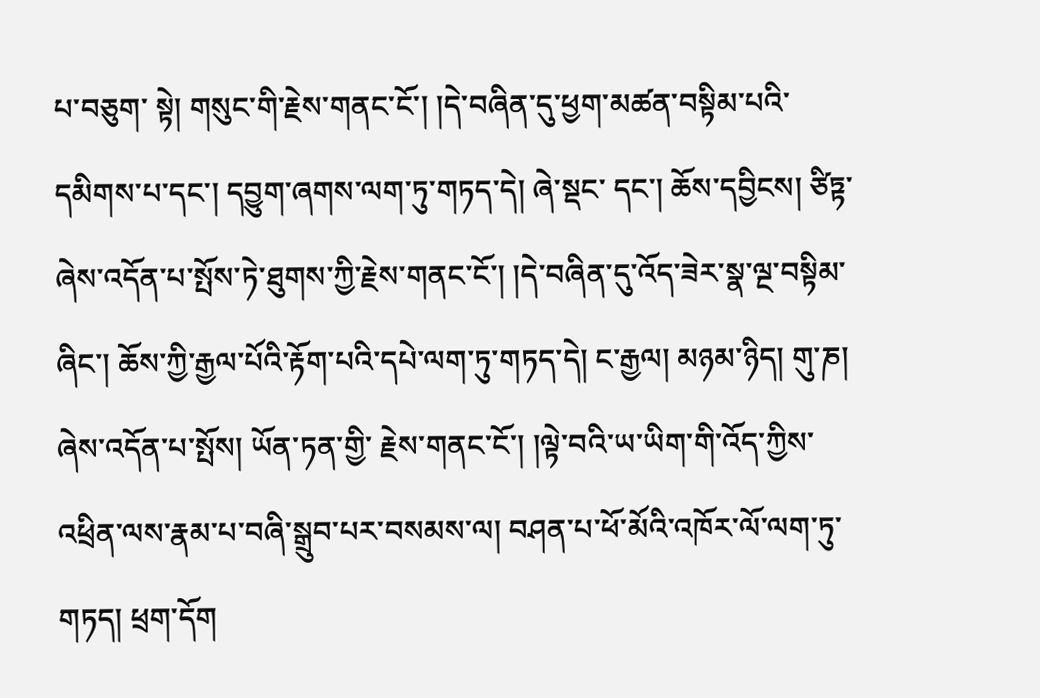པ་བཅུག་ སྟེ། གསུང་གི་རྗེས་གནང་ངོ་། །དེ་བཞིན་དུ་ཕྱག་མཚན་བསྟིམ་པའི་དམིགས་པ་དང་། དབྱུག་ཞགས་ལག་ཏུ་གཏད་དེ། ཞེ་སྡང་ དང་། ཆོས་དབྱིངས། ཙིཏྟ་ཞེས་འདོན་པ་སྤོས་ཏེ་ཐུགས་ཀྱི་རྗེས་གནང་ངོ་། །དེ་བཞིན་དུ་འོད་ཟེར་སྣ་ལྔ་བསྟིམ་ཞིང་། ཆོས་ཀྱི་རྒྱལ་པོའི་རྟོག་པའི་དཔེ་ལག་ཏུ་གཏད་དེ། ང་རྒྱལ། མཉམ་ཉིད། གུ་ཎ། ཞེས་འདོན་པ་སྤོས། ཡོན་ཏན་གྱི་ རྗེས་གནང་ངོ་། །ལྟེ་བའི་ཡ་ཡིག་གི་འོད་ཀྱིས་འཕྲིན་ལས་རྣམ་པ་བཞི་སྒྲུབ་པར་བསམས་ལ། བཤན་པ་ཕོ་མོའི་འཁོར་ལོ་ལག་ཏུ་ གཏད། ཕྲག་དོག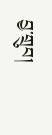བྱ་གྲུབ།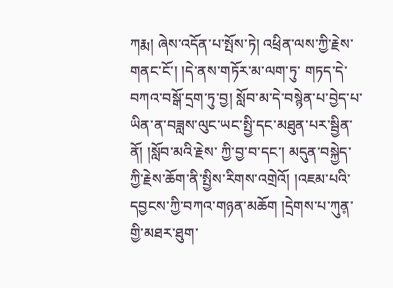ཀརྨ། ཞེས་འདོན་པ་སྤོས་ཏེ། འཕྲིན་ལས་ཀྱི་རྗེས་གནང་ངོ་། །དེ་ནས་གཏོར་མ་ལག་ཏུ་ གཏད་དེ་བཀའ་བསྒོ་དྲག་ཏུ་བྱ། སློབ་མ་དེ་བསྙེན་པ་བྱེད་པ་ཡིན་ན་བཟླས་ལུང་ཡང་སྤྱི་དང་མཐུན་པར་སྦྱིན་ནོ། །སློབ་མའི་རྗེས་ ཀྱི་བྱ་བ་དང་། མདུན་བསྐྱེད་ཀྱི་རྗེས་ཆོག་ནི་སྤྱིས་རིགས་འགྲེའོ། །འཇམ་པའི་དབྱངས་ཀྱི་བཀའ་གཉན་མཆོག །དྲེགས་པ་ཀུན༷་ གྱི་མཐར་ཐུག་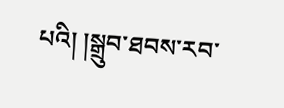པའི། །སྒྲུབ་ཐབས་རབ་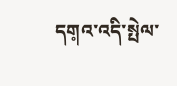དག༷འ་འདི་སྤེལ་